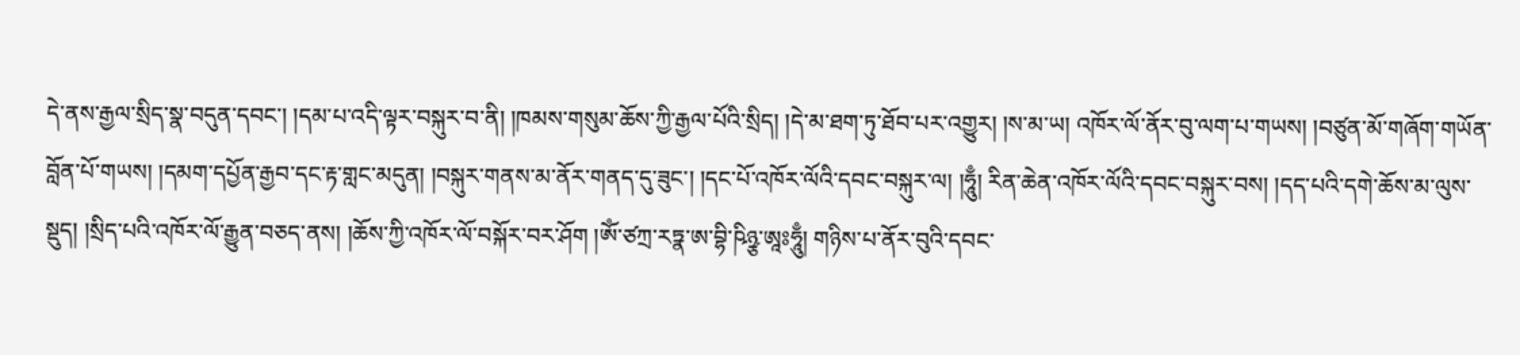དེ་ནས་རྒྱལ་སྲིད་སྣ་བདུན་དབང་། །དམ་པ་འདི་ལྟར་བསྐུར་བ་ནི། །ཁམས་གསུམ་ཆོས་ཀྱི་རྒྱལ་པོའི་སྲིད། །དེ་མ་ཐག་ཏུ་ཐོབ་པར་འགྱུར། །ས་མ་ཡ། འཁོར་ལོ་ནོར་བུ་ལག་པ་གཡས། །བཙུན་མོ་གཞོག་གཡོན་བློན་པོ་གཡས། །དམག་དཔྱོན་རྒྱབ་དང་རྟ་གླང་མདུན། །བསྐུར་གནས་མ་ནོར་གནད་དུ་ཟུང་། །དང་པོ་འཁོར་ལོའི་དབང་བསྐུར་ལ། །ཧཱུྃ། རིན་ཆེན་འཁོར་ལོའི་དབང་བསྐུར་བས། །དད་པའི་དགེ་ཆོས་མ་ལུས་སྡུད། །སྲིད་པའི་འཁོར་ལོ་རྒྱུན་བཅད་ནས། །ཆོས་ཀྱི་འཁོར་ལོ་བསྐོར་བར་ཤོག །ཨོཾ་ཙཀྲ་རཏྣ་ཨ་བྷི་ཥིཉྩ་ཨཱཿཧཱུྃ། གཉིས་པ་ནོར་བུའི་དབང་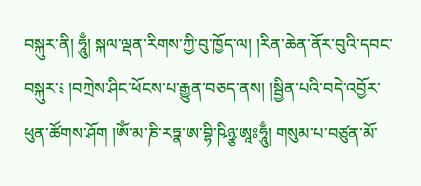བསྐུར་ནི། ཧཱུྃ། སྐལ་ལྡན་རིགས་ཀྱི་བུ་ཁྱོད་ལ། །རིན་ཆེན་ནོར་བུའི་དབང་བསྐུར་༴ །བཀྲེས་ཤིང་ཕོངས་པ་རྒྱུན་བཅད་ནས། །སྦྱིན་པའི་བདེ་འབྱོར་ཕུན་ཚོགས་ཤོག །ཨོཾ་མ་ཎི་རཏྣ་ཨ་བྷི་ཥིཉྩ་ཨཱཿཧཱུྃ། གསུམ་པ་བཙུན་མོ་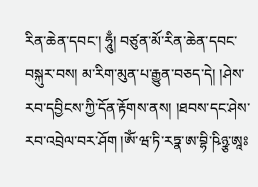རིན་ཆེན་དབང་། ཧཱུྃ། བཙུན་མོ་རིན་ཆེན་དབང་བསྐུར་བས། མ་རིག་མུན་པ་རྒྱུན་བཅད་དེ། །ཤེས་རབ་དབྱིངས་ཀྱི་དོན་རྟོགས་ནས། །ཐབས་དང་ཤེས་རབ་འབྲེལ་བར་ཤོག །ཨོཾ་ཝ་ཏི་རཏྣ་ཨ་བྷི་ཥིཉྩ་ཨཱཿ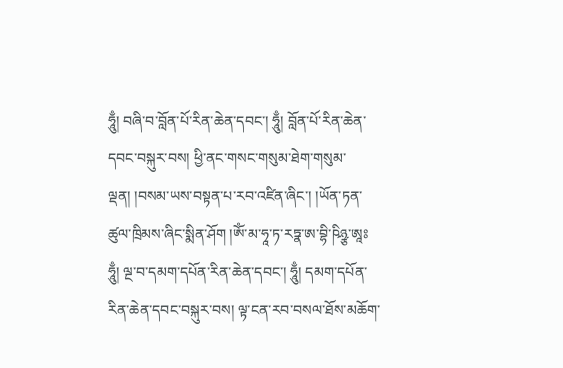ཧཱུྃ། བཞི་བ་བློན་པོ་རིན་ཆེན་དབང་། ཧཱུྃ། བློན་པོ་རིན་ཆེན་དབང་བསྐུར་བས། ཕྱི་ནང་གསང་གསུམ་ཐེག་གསུམ་ལྡན། །བསམ་ཡས་བསྟན་པ་རབ་འཛིན་ཞིང་། །ཡོན་ཏན་ཚུལ་ཁྲིམས་ཞིང་སྨིན་ཤོག །ཨོཾ་མ་ཧཱ་ཏ་རཏྣ་ཨ་བྷི་ཥིཉྩ་ཨཱཿཧཱུྃ། ལྔ་བ་དམག་དཔོན་རིན་ཆེན་དབང་། ཧཱུྃ། དམག་དཔོན་རིན་ཆེན་དབང་བསྐུར་བས། ལྟ་ངན་རབ་བསལ་ཐོས་མཆོག་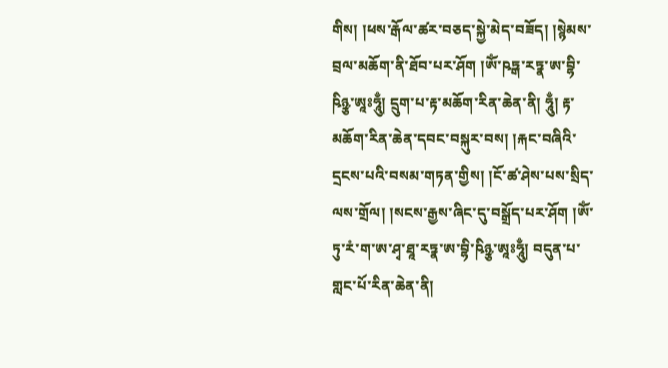གིས། །ཕས་རྒོལ་ཚར་བཅད་སྐྱེ་མེད་བཟོད། །སྙེམས་བྲལ་མཆོག་ནི་ཐོབ་པར་ཤོག །ཨོཾ་ཥཏྒ་རཏྣ་ཨ་བྷི་ཥིཉྩ་ཨཱཿཧཱུྃ། དྲུག་པ་རྟ་མཆོག་རིན་ཆེན་ནི། ཧཱུྃ། རྟ་མཆོག་རིན་ཆེན་དབང་བསྐུར་བས། །རྐང་བཞིའི་དྲངས་པའི་བསམ་གཏན་གྱིས། །ངོ་ཚ་ཤེས་པས་སྲིད་ལས་གྲོལ། །སངས་རྒྱས་ཞིང་དུ་བསྒྲོད་པར་ཤོག །ཨོཾ་ཏུ་རཾ་ག་ཨ་ཤྭ་ཐཱ་རཏྣ་ཨ་བྷི་ཥིཉྩ་ཨཱཿཧཱུྃ། བདུན་པ་གླང་པོ་རིན་ཆེན་ནི།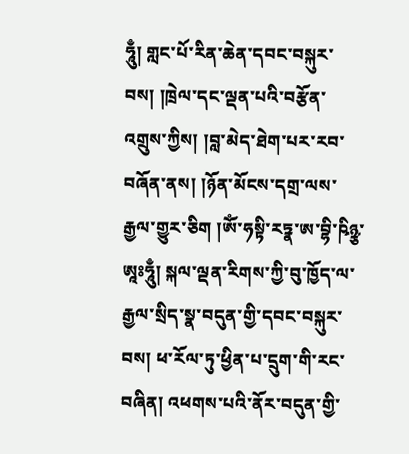ཧཱུྃ། གླང་པོ་རིན་ཆེན་དབང་བསྐུར་བས། །ཁྲེལ་དང་ལྡན་པའི་བརྩོན་འགྲུས་ཀྱིས། །བླ་མེད་ཐེག་པར་རབ་བཞོན་ནས། །ཉོན་མོངས་དགྲ་ལས་རྒྱལ་གྱུར་ཅིག །ཨོཾ་ཧསྟི་རཏྣ་ཨ་བྷི་ཥིཉྩ་ཨཱཿཧཱུྃ། སྐལ་ལྡན་རིགས་ཀྱི་བུ་ཁྱོད་ལ་རྒྱལ་སྲིད་སྣ་བདུན་གྱི་དབང་བསྐུར་བས། ཕ་རོལ་ཏུ་ཕྱིན་པ་དྲུག་གི་རང་བཞིན། འཕགས་པའི་ནོར་བདུན་གྱི་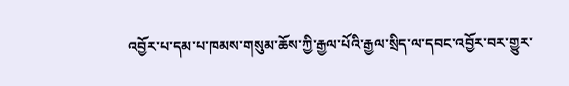འབྱོར་པ་དམ་པ་ཁམས་གསུམ་ཆོས་ཀྱི་རྒྱལ་པོའི་རྒྱལ་སྲིད་ལ་དབང་འབྱོར་བར་གྱུར་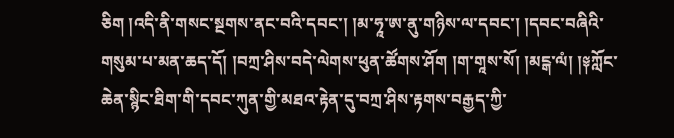ཅིག །འདི་ནི་གསང་སྔགས་ནང་བའི་དབང་། །མ་ཧཱ་ཨ་ནུ་གཉིས་ལ་དབང་། །དབང་བཞིའི་གསུམ་པ་མན་ཆད་དོ། །བཀྲ་ཤིས་བདེ་ལེགས་ཕུན་ཚོགས་ཤོག །ག་གཱས་སོ། །མངྒ་ལཾ། །༈ཀློང་ཆེན་སྙིང་ཐིག་གི་དབང་ཀུན་གྱི་མཐའ་རྟེན་དུ་བཀྲ་ཤིས་རྟགས་བརྒྱད་ཀྱི་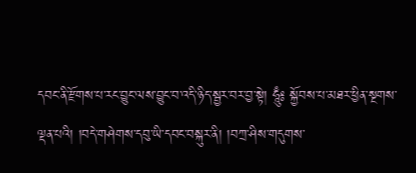དབང་ནི་རྫོགས་པ་རང་བྱུང་ལས་བྱུང་བ་འདི་ཉིད་སྦྱར་བར་བྱ་སྟེ། ཧཱུྃ༔ སྐྱོབས་པ་མཐར་ཕྱིན་སྔགས་ལྡན་པའི། །བདེ་གཤེགས་དབུ་ཡི་དབང་བསྐུར་ནི། །བཀྲ་ཤིས་གདུགས་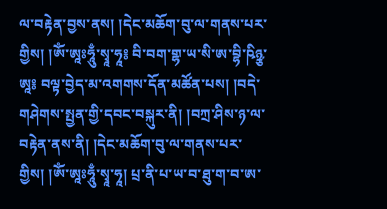ལ་བརྟེན་བྱས་ནས། །དེང་མཆོག་བུ་ལ་གནས་པར་གྱིས། །ཨོཾ་ཨཱཿཧཱུྃ་སྭཱ་ཧཱ༔ བི་བག་གྷ་ཡ་སི་ཨ་བྷི་ཥིཉྩ་ཨཱ༔ བལྟ་བྱེད་མ་འགགས་དོན་མཚོན་པས། །བདེ་གཤེགས་སྤྱན་གྱི་དབང་བསྐུར་ནི། །བཀྲ་ཤིས་ཉ་ལ་བརྟེན་ནས་ནི། །དེང་མཆོག་བུ་ལ་གནས་པར་གྱིས། །ཨོཾ་ཨཱཿཧཱུྃ་སྭཱ་ཧཱ། པྲ་ནི་པ་ཡ་བ་ཐུ་ག་བ་ཨ་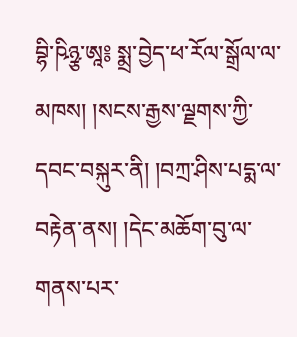བྷི་ཥིཉྩ་ཨཱ༔ སྨྲ་བྱེད་ཕ་རོལ་སྒྲོལ་ལ་མཁས། །སངས་རྒྱས་ལྗགས་ཀྱི་དབང་བསྐུར་ནི། །བཀྲ་ཤིས་པདྨ་ལ་བརྟེན་ནས། །དེང་མཆོག་བུ་ལ་གནས་པར་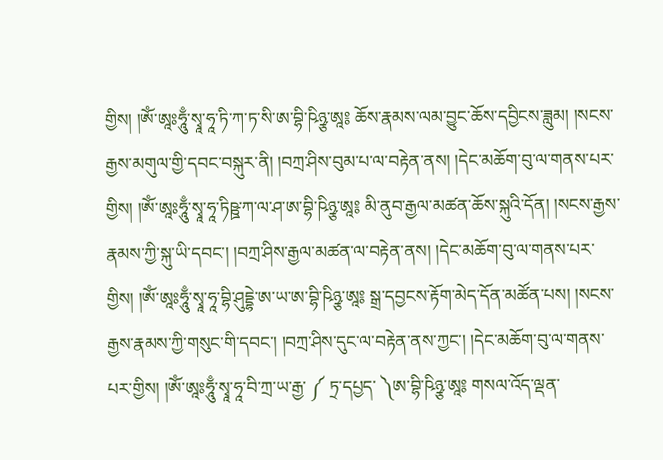གྱིས། །ཨོཾ་ཨཱཿཧཱུྃ་སྭཱ་ཧཱ་ཏི་ཀ་ཏ་སི་ཨ་བྷི་ཥིཉྩ་ཨཱ༔ ཆོས་རྣམས་ལམ་བྱུང་ཆོས་དབྱིངས་ཟླུམ། །སངས་རྒྱས་མགུལ་གྱི་དབང་བསྐུར་ནི། །བཀྲ་ཤིས་བུམ་པ་ལ་བརྟེན་ནས། །དེང་མཆོག་བུ་ལ་གནས་པར་གྱིས། །ཨོཾ་ཨཱཿཧཱུྃ་སྭཱ་ཧཱ་ཏིཥྛ་ཀ་ལ་ཤ་ཨ་བྷི་ཥིཉྩ་ཨཱ༔ མི་ནུབ་རྒྱལ་མཚན་ཆོས་སྐུའི་དོན། །སངས་རྒྱས་རྣམས་ཀྱི་སྐུ་ཡི་དབང་། །བཀྲ་ཤིས་རྒྱལ་མཚན་ལ་བརྟེན་ནས། །དེང་མཆོག་བུ་ལ་གནས་པར་གྱིས། །ཨོཾ་ཨཱཿཧཱུྃ་སྭཱ་ཧཱ་བྷི་ཤུདྡྷེ་ཨ་ཡ་ཨ་བྷི་ཥིཉྩ་ཨཱ༔ སྒྲ་དབྱངས་རྟོག་མེད་དོན་མཚོན་པས། །སངས་རྒྱས་རྣམས་ཀྱི་གསུང་གི་དབང་། །བཀྲ་ཤིས་དུང་ལ་བརྟེན་ནས་ཀྱང་། །དེང་མཆོག་བུ་ལ་གནས་པར་གྱིས། །ཨོཾ་ཨཱཿཧཱུྃ་སྭཱ་ཧཱ་བི་ཀྲ་ཡ་རྒྱ་ ༼ ཏྲ་དཔྱད་ ༽ཨ་བྷི་ཥིཉྩ་ཨཱ༔ གསལ་འོད་ལྡན་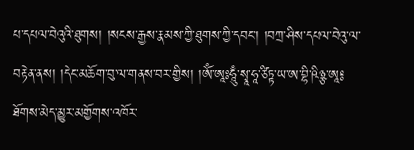པ་དཔལ་བེའུའི་ཐུགས། །སངས་རྒྱས་རྣམས་ཀྱི་ཐུགས་ཀྱི་དབང་། །བཀྲ་ཤིས་དཔལ་བེའུ་ལ་བརྟེན་ནས། །དེང་མཆོག་བུ་ལ་གནས་བར་གྱིས། །ཨོཾ་ཨཱཿཧཱུྃ་སྭཱ་ཧཱ་ཙིཏྟ་ཡ་ཨ་བྷི་ཥིཉྩ་ཨཱ༔ ཐོགས་མེད་མྱུར་མགྱོགས་འཁོར་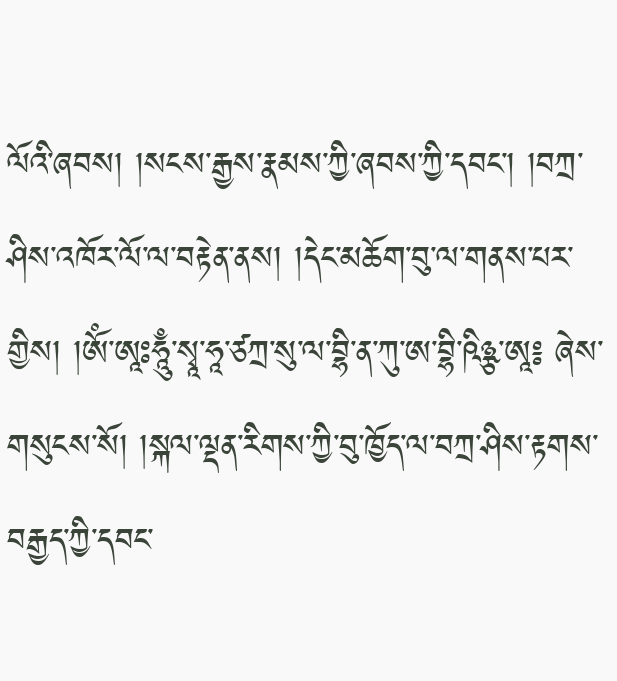ལོའི་ཞབས། །སངས་རྒྱས་རྣམས་ཀྱི་ཞབས་ཀྱི་དབང་། །བཀྲ་ཤིས་འཁོར་ལོ་ལ་བརྟེན་ནས། །དེང་མཆོག་བུ་ལ་གནས་པར་གྱིས། །ཨོཾ་ཨཱཿཧཱུྃ་སྭཱ་ཧཱ་ཙཀྲ་སུ་ལ་བྷི་ན་ཀུ་ཨ་བྷི་ཥིཉྩ་ཨཱ༔ ཞེས་གསུངས་སོ། །སྐལ་ལྡན་རིགས་ཀྱི་བུ་ཁྱོད་ལ་བཀྲ་ཤིས་རྟགས་བརྒྱད་ཀྱི་དབང་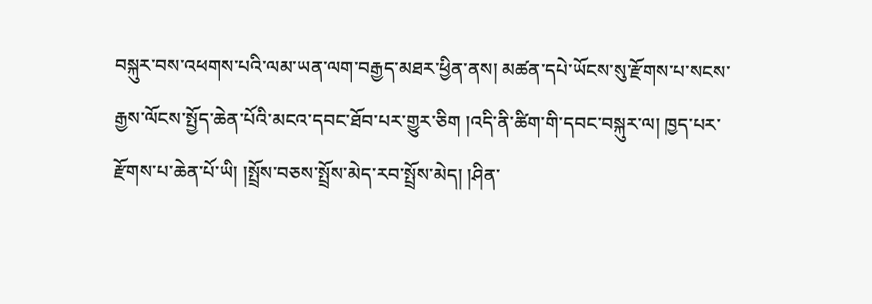བསྐུར་བས་འཕགས་པའི་ལམ་ཡན་ལག་བརྒྱད་མཐར་ཕྱིན་ནས། མཚན་དཔེ་ཡོངས་སུ་རྫོགས་པ་སངས་རྒྱས་ལོངས་སྤྱོད་ཆེན་པོའི་མངའ་དབང་ཐོབ་པར་གྱུར་ཅིག །འདི་ནི་ཚིག་གི་དབང་བསྐུར་ལ། ཁྱད་པར་རྫོགས་པ་ཆེན་པོ་ཡི། །སྤྲོས་བཅས་སྤྲོས་མེད་རབ་སྤྲོས་མེད། །ཤིན་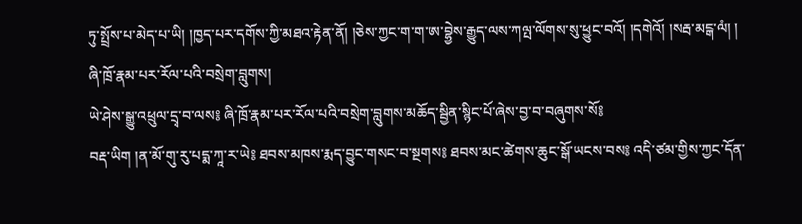ཏུ་སྤྲོས་པ་མེད་པ་ཡི། །ཁྱད་པར་དགོས་ཀྱི་མཐའ་རྟེན་ནོ། །ཅེས་ཀྱང་ག་ག་ཨ་བྷྱེས་རྒྱུད་ལས་ཀལྤ་ལོགས་སུ་ཕྱུང་བའོ། །དགེའོ། །སརྦ་མངྒ་ལཾ། །
ཞི་ཁྲོ་རྣམ་པར་རོལ་པའི་བསྲེག་བླུགས།
ཡེ་ཤེས་སྒྱུ་འཕྲུལ་དྲྭ་བ་ལས༔ ཞི་ཁྲོ་རྣམ་པར་རོལ་པའི་བསྲེག་བླུགས་མཆོད་སྦྱིན་སྙིང་པོ་ཞེས་བྱ་བ་བཞུགས་སོ༔
བརྡ་ཡིག །ན་མོ་གུ་རུ་པདྨ་ཀཱ་ར་ཡེ༔ ཐབས་མཁས་རྨད་བྱུང་གསང་བ་སྔགས༔ ཐབས་མང་ཚེགས་ཆུང་སྒོ་ཡངས་བས༔ འདི་ཙམ་གྱིས་ཀྱང་དོན་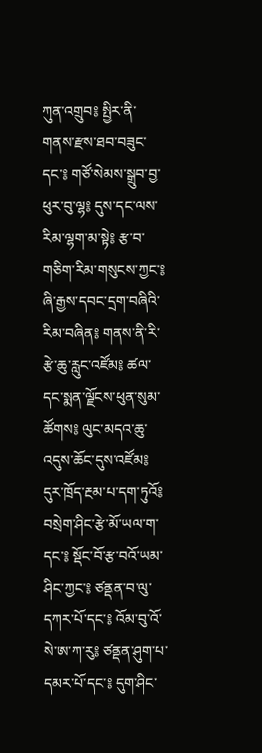ཀུན་འགྲུབ༔ སྤྱིར་ནི་གནས་རྫས་ཐབ་བཟུང་དང་༔ གཙོ་སེམས་སྒྲུབ་བྱ་ཕུར་བུ་ལྷ༔ དུས་དང་ལས་རིམ་ལྷག་མ་སྟེ༔ རྩ་བ་གཅིག་རིམ་གསུངས་ཀྱང་༔ ཞི་རྒྱས་དབང་དྲག་བཞིའི་རིམ་བཞིན༔ གནས་ནི་རི་རྩེ་ཆུ་རླུང་འཛོམ༔ ཚལ་དང་སྨན་ལྗོངས་ཕུན་སུམ་ཚོགས༔ ལུང་མདའ་ཆུ་འདུས་ཆོང་དུས་འཛོམ༔ དུར་ཁྲོད་རྔམ་པ་དག་ཏུའོ༔ བསྲེག་ཤིང་རྩེ་མོ་ཡལ་ག་དང་༔ སྡོང་བོ་རྩ་བའོ་ཡམ་ཤིང་ཀྱང་༔ ཙནྡན་བ་ལུ་དཀར་པོ་དང་༔ འོམ་བུ་འོ་སེ་ཨ་ཀ་རུ༔ ཙནྡན་ཤུག་པ་དམར་པོ་དང་༔ དུག་ཤིང་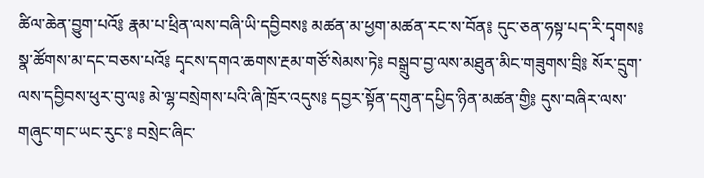ཚིལ་ཆེན་བྱུག་པའོ༔ རྣམ་པ་ཕྲིན་ལས་བཞི་ཡི་དབྱིབས༔ མཚན་མ་ཕྱག་མཚན་རང་ས་བོན༔ དུང་ཅན་ཧསྟ་པད་རི་དྭགས༔ སྣ་ཚོགས་མ་དང་བཅས་པའོ༔ དྭངས་དགའ་ཆགས་རྔམ་གཙོ་སེམས་ཏེ༔ བསྒྲུབ་བྱ་ལས་མཐུན་མིང་གཟུགས་བྲི༔ སོར་དྲུག་ལས་དབྱིབས་ཕུར་བུ་ལ༔ མེ་ལྷ་བསྲེགས་པའི་ཞི་ཁྲོར་འདུས༔ དབྱར་སྟོན་དགུན་དཔྱིད་ཉིན་མཚན་གྱི༔ དུས་བཞིར་ལས་གཞུང་གང་ཡང་རུང་༔ བསྲེང་ཞིང་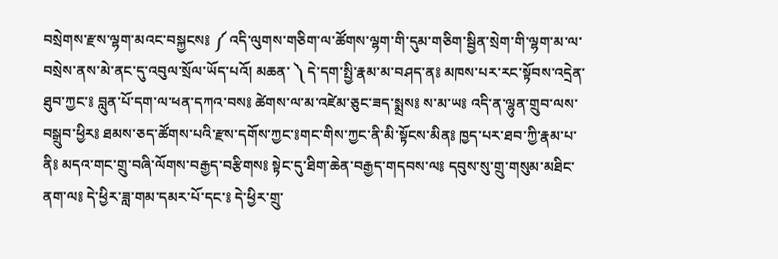བསྲེགས་རྫས་ལྷག་མའང་བསྐྱངས༔ ༼ འདི་ལུགས་གཅིག་ལ་ཚོགས་ལྷག་གི་དུམ་གཅིག་སྦྱིན་སྲེག་གི་ལྷག་མ་ལ་བསྲེས་ནས་མེ་ནང་དུ་འབུལ་སྲོལ་ཡོད་པའོ། མཆན་ ༽ དེ་དག་སྤྱི་རྣམ་མ་བཤད་ན༔ མཁས་པར་རང་སྟོབས་འདྲེན་ཐུབ་ཀྱང་༔ བླུན་པོ་དག་ལ་ཕན་དཀའ་བས༔ ཚེགས་ལ་མ་འཛེམ་ཅུང་ཟད་སྨྲས༔ ས་མ་ཡ༔ འདི་ན་ལྷུན་གྲུབ་ལས་བསྒྲུབ་ཕྱིར༔ ཐམས་ཅད་ཚོགས་པའི་རྫས་དགོས་ཀྱང་༔གང་གིས་ཀྱང་ནི་མི་སྟོངས་མིན༔ ཁྱད་པར་ཐབ་ཀྱི་རྣམ་པ་ནི༔ མདའ་གང་གྲུ་བཞི་ལོགས་བརྒྱད་བརྩིགས༔ སྟེང་དུ་ཐིག་ཆེན་བརྒྱད་གདབས་ལ༔ དབུས་སུ་གྲུ་གསུམ་མཐིང་ནག་ལ༔ དེ་ཕྱིར་ཟླ་གམ་དམར་པོ་དང་༔ དེ་ཕྱིར་གྲུ་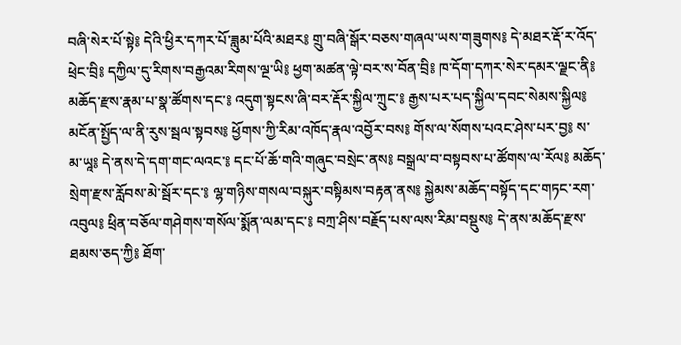བཞི་སེར་པོ་སྟེ༔ དེའི་ཕྱིར་དཀར་པོ་ཟླུམ་པོའི་མཐར༔ གྲུ་བཞི་སྒོར་བཅས་གཞལ་ཡས་གཟུགས༔ དེ་མཐར་རྡོ་ར་འོད་ཕྲེང་བྲི༔ དཀྱིལ་དུ་རིགས་བརྒྱའམ་རིགས་ལྔ་ཡི༔ ཕྱག་མཚན་ལྟེ་བར་ས་བོན་བྲི༔ ཁ་དོག་དཀར་སེར་དམར་ལྗང་ནི༔ མཆོད་རྫས་རྣམ་པ་སྣ་ཚོགས་དང་༔ འདུག་སྟངས་ཞི་བར་རྡོར་སྐྱིལ་ཀྲུང་༔ རྒྱས་པར་པད་སྐྱིལ་དབང་སེམས་སྐྱིལ༔ མངོན་སྤྱོད་ལ་ནི་རུས་སྦལ་སྟབས༔ ཕྱོགས་ཀྱི་རིམ་འཁོད་རྣལ་འབྱོར་བས༔ གོས་ལ་སོགས་པའང་ཤེས་པར་བྱ༔ ས་མ་ཡཱ༔ དེ་ནས་དེ་དག་གང་ལའང་༔ དང་པོ་ཆོ་གའི་གཞུང་བསྲེང་ནས༔ བསྒྲལ་བ་བསྟབས་པ་ཚོགས་ལ་རོལ༔ མཆོད་སྲེག་རྫས་རློབས་མེ་སྦོར་དང་༔ ལྷ་གཉིས་གསལ་བསྐུར་བསྟིམས་བརྟན་ནས༔ སྐྱེམས་མཆོད་བསྟོད་དང་གཏང་རག་འབུལ༔ ཕྲིན་བཅོལ་གཤེགས་གསོལ་སྨོན་ལམ་དང་༔ བཀྲ་ཤིས་བརྗོད་པས་ལས་རིམ་བསྡུས༔ དེ་ནས་མཆོད་རྫས་ཐམས་ཅད་ཀྱི༔ ཐོག་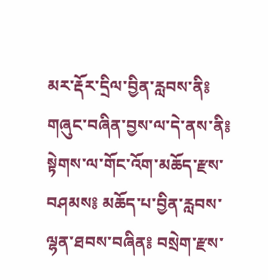མར་རྡོར་དྲིལ་བྱིན་རླབས་ནི༔ གཞུང་བཞིན་བྱས་ལ་དེ་ནས་ནི༔ སྟེགས་ལ་གོང་འོག་མཆོད་རྫས་བཤམས༔ མཆོད་པ་བྱིན་རླབས་ལྷན་ཐབས་བཞིན༔ བསྲེག་རྫས་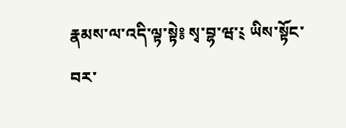རྣམས་ལ་འདི་ལྟ་སྟེ༔ སྭ་བྷ་ཝ་༴ ཡིས་སྟོང་བར་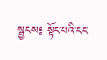སྦྱངས༔ སྟོང་པའི་ངང་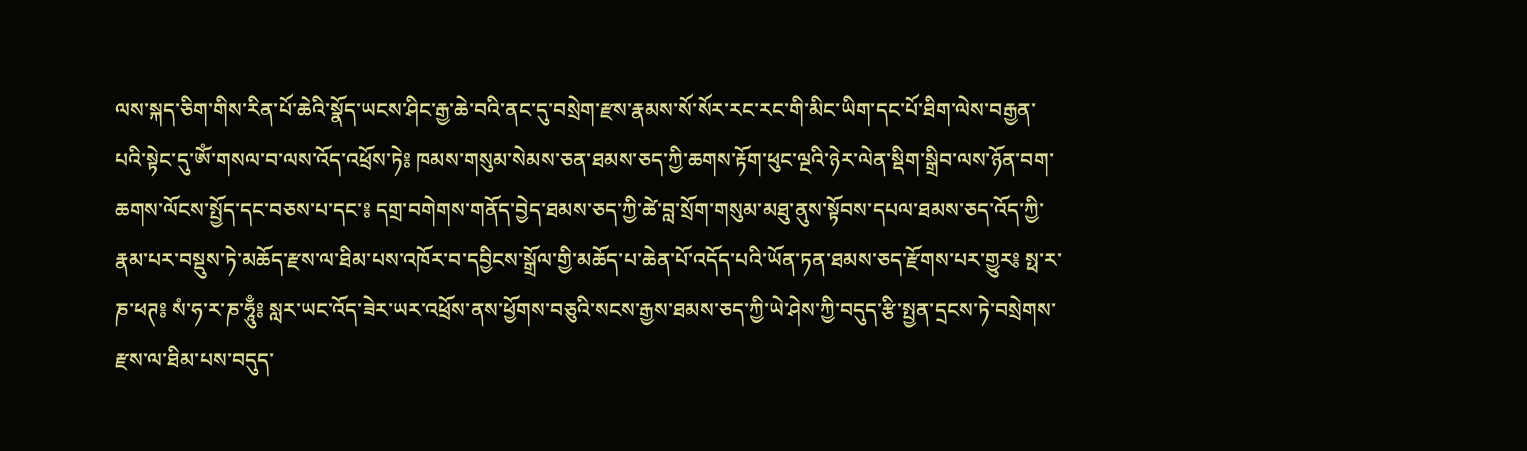ལས་སྐད་ཅིག་གིས་རིན་པོ་ཆེའི་སྣོད་ཡངས་ཤིང་རྒྱ་ཆེ་བའི་ནང་དུ་བསྲེག་རྫས་རྣམས་སོ་སོར་རང་རང་གི་མིང་ཡིག་དང་པོ་ཐིག་ལེས་བརྒྱན་པའི་སྟེང་དུ་ཨོཾ་གསལ་བ་ལས་འོད་འཕྲོས་ཏེ༔ ཁམས་གསུམ་སེམས་ཅན་ཐམས་ཅད་ཀྱི་ཆགས་རྟོག་ཕུང་ལྔའི་ཉེར་ལེན་སྡིག་སྒྲིབ་ལས་ཉོན་བག་ཆགས་ལོངས་སྤྱོད་དང་བཅས་པ་དང་༔ དགྲ་བགེགས་གནོད་བྱེད་ཐམས་ཅད་ཀྱི་ཚེ་བླ་སྲོག་གསུམ་མཐུ་ནུས་སྟོབས་དཔལ་ཐམས་ཅད་འོད་ཀྱི་རྣམ་པར་བསྡུས་ཏེ་མཆོད་རྫས་ལ་ཐིམ་པས་འཁོར་བ་དབྱིངས་སྒྲོལ་གྱི་མཆོད་པ་ཆེན་པོ་འདོད་པའི་ཡོན་ཏན་ཐམས་ཅད་རྫོགས་པར་གྱུར༔ སྥ་ར་ཎ་ཕཊ༔ སཾ་ཧ་ར་ཎ་ཧཱུྃ༔ སླར་ཡང་འོད་ཟེར་ཡར་འཕྲོས་ནས་ཕྱོགས་བཅུའི་སངས་རྒྱས་ཐམས་ཅད་ཀྱི་ཡེ་ཤེས་ཀྱི་བདུད་རྩི་སྤྱན་དྲངས་ཏེ་བསྲེགས་རྫས་ལ་ཐིམ་པས་བདུད་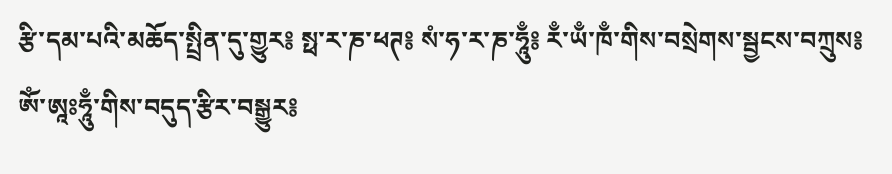རྩི་དམ་པའི་མཆོད་སྤྲིན་དུ་གྱུར༔ སྥ་ར་ཎ་ཕཊ༔ སཾ་ཧ་ར་ཎ་ཧཱུྃ༔ རྃ་ཡྃ་ཁྃ་གིས་བསྲེགས་སྦྱངས་བཀྲུས༔ ཨོཾ་ཨཱཿཧཱུྃ་གིས་བདུད་རྩིར་བསྒྱུར༔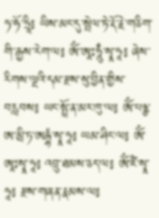ཧ་ཧོ་ཧྲཱི༔ ཡིས་མང་དུ་སྤེལ་ཏེ་རྡོ་རྗེ་གཅིག་གི་རྒྱས་རེག་ལ༔ ཨོཾ་ཨཱཿཧཱུྃ་སྭཱ་ཧཱ༔ ཞེས་རིགས་ལྔའི་དམ་རྫས་སུ་བྱིན་གྱིས་བརླབས༔ ཡང་སྤྲོ་ན་མར་ཁུ་ལ༔ ཨོཾ་པཉྩ་ཨ་མྲི་ཏ་ཨརྒྷཾ་སྭཱ་ཧཱ༔ ཡམ་ཤིང་ལ༔ ཨོཾ་ཨཱཿསྭཱ་ཧཱ༔ འབྲུ་ཐམས་ཅད་ལ༔ ཨོཾ་ཛཾ་སྭཱ་ཧཱ༔ རྫས་གཞན་རྣམས་ལ༔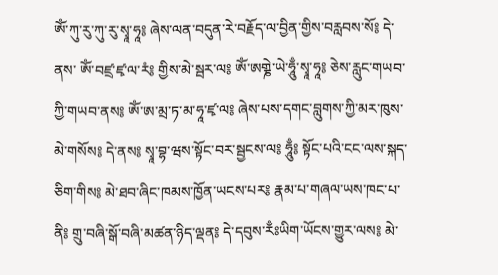ཨོཾ་ཀུ་རུ་ཀུ་རུ་སྭཱ་ཧཱ༔ ཞེས་ལན་བདུན་རེ་བརྗོད་ལ་བྱིན་གྱིས་བརླབས་སོ༔ དེ་ནས་ ཨོཾ་བཛྲ་ཛྭ་ལ་རཾ༔ གྱིས་མེ་སྦར་ལ༔ ཨོཾ་ཨགྞེ་ཡེ་ཧཱུྃ་སྭཱ་ཧཱ༔ ཅེས་རླུང་གཡབ་ཀྱི་གཡབ་ནས༔ ཨོཾ་ཨ་མྲ་ཏ་མ་ཧཱ་ཛྭ་ལ༔ ཞེས་པས་དགང་བླུགས་ཀྱི་མར་ཁུས་མེ་གསོས༔ དེ་ནས༔ སྭཱ་བྷ་ཝས་སྟོང་བར་སྦྱངས་ལ༔ ཧཱུྃ༔ སྟོང་པའི་ངང་ལས་སྐད་ཅིག་གིས༔ མེ་ཐབ་ཞིང་ཁམས་ཁྱོན་ཡངས་པར༔ རྣམ་པ་གཞལ་ཡས་ཁང་པ་ནི༔ གྲུ་བཞི་སྒོ་བཞི་མཚན་ཉིད་ལྡན༔ དེ་དབུས་རྃཿཡིག་ཡོངས་གྱུར་ལས༔ མེ་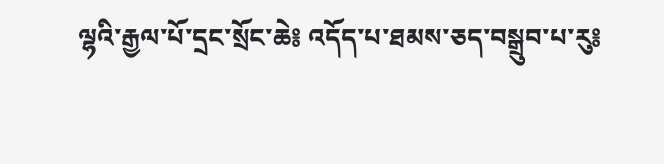ལྷའི་རྒྱལ་པོ་དྲང་སྲོང་ཆེ༔ འདོད་པ་ཐམས་ཅད་བསྒྲུབ་པ་རུ༔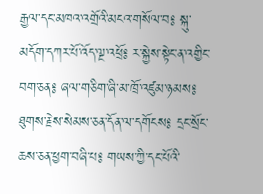རྒྱལ་དང་མཁའ་འགྲོའི་མངའ་གསོལ་བ༔ སྐུ་མདོག་དཀར་པོ་འོད་ལྔ་འཕྲོ༔ ར་སྐྱེས་སྟེང་ན་འགྱིང་བག་ཅན༔ ཞལ་གཅིག་ཞི་མ་ཁྲོ་འཛུམ་ཉམས༔ ཐུགས་རྗེས་སེམས་ཅན་དོན་ལ་དགོངས༔ དྲང་སྲོང་ཆས་ཅན་ཕྱག་བཞི་པ༔ གཡས་ཀྱི་དང་པོའི་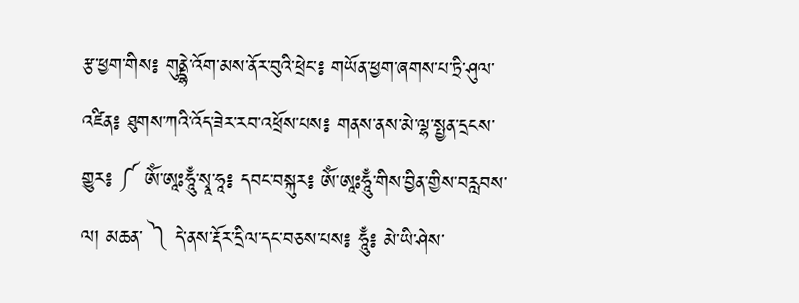རྩ་ཕྱག་གིས༔ གུནྡྷེ་འོག་མས་ནོར་བུའི་ཕྲེང་༔ གཡོན་ཕྱག་ཞགས་པ་ཏྲི་ཤུལ་འཛིན༔ ཐུགས་ཀའི་འོད་ཟེར་རབ་འཕྲོས་པས༔ གནས་ནས་མེ་ལྷ་སྤྱན་དྲངས་གྱུར༔ ༼ ཨོཾ་ཨཱཿཧཱུྃ་སྭཱ་ཧཱ༔ དབང་བསྐུར༔ ཨོཾ་ཨཱཿཧཱུྃ་གིས་བྱིན་གྱིས་བརླབས་ལ། མཆན་ ༽ དེ་ནས་རྡོར་དྲིལ་དང་བཅས་པས༔ ཧཱུྃ༔ མེ་ཡི་ཤེས་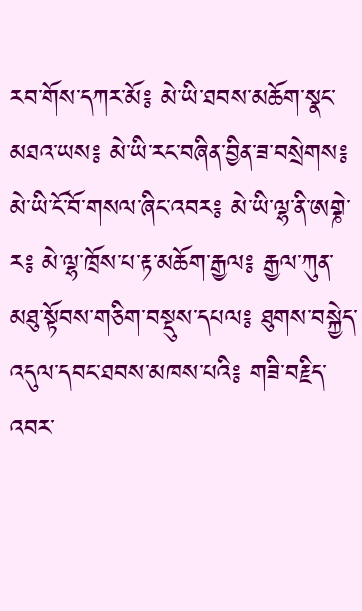རབ་གོས་དཀར་མོ༔ མེ་ཡི་ཐབས་མཆོག་སྣང་མཐའ་ཡས༔ མེ་ཡི་རང་བཞིན་བྱིན་ཟ་བསྲེགས༔ མེ་ཡི་ངོ་བོ་གསལ་ཞིང་འབར༔ མེ་ཡི་ལྷ་ནི་ཨགྞེ་ར༔ མེ་ལྷ་ཁྲོས་པ་རྟ་མཆོག་རྒྱལ༔ རྒྱལ་ཀུན་མཐུ་སྟོབས་གཅིག་བསྡུས་དཔལ༔ ཐུགས་བསྐྱེད་འདུལ་དབང་ཐབས་མཁས་པའི༔ གཟི་བརྗིད་འབར་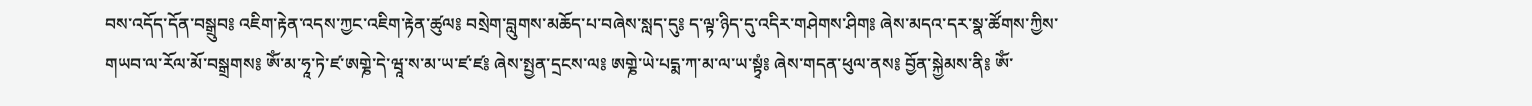བས་འདོད་དོན་བསྒྲུབ༔ འཇིག་རྟེན་འདས་ཀྱང་འཇིག་རྟེན་ཚུལ༔ བསྲེག་བླུགས་མཆོད་པ་བཞེས་སླད་དུ༔ ད་ལྟ་ཉིད་དུ་འདིར་གཤེགས་ཤིག༔ ཞེས་མདའ་དར་སྣ་ཚོགས་ཀྱིས་གཡབ་ལ་རོལ་མོ་བསྒྲགས༔ ཨོཾ་མ་ཧཱ་ཏེ་ཛ་ཨགྞེ་དེ་ཝཱ་ས་མ་ཡ་ཛ་ཛ༔ ཞེས་སྤྱན་དྲངས་ལ༔ ཨགྞེ་ཡེ་པདྨ་ཀ་མ་ལ་ཡ་སྟྭཾ༔ ཞེས་གདན་ཕུལ་ནས༔ བྱོན་སྐྱེམས་ནི༔ ཨོཾ་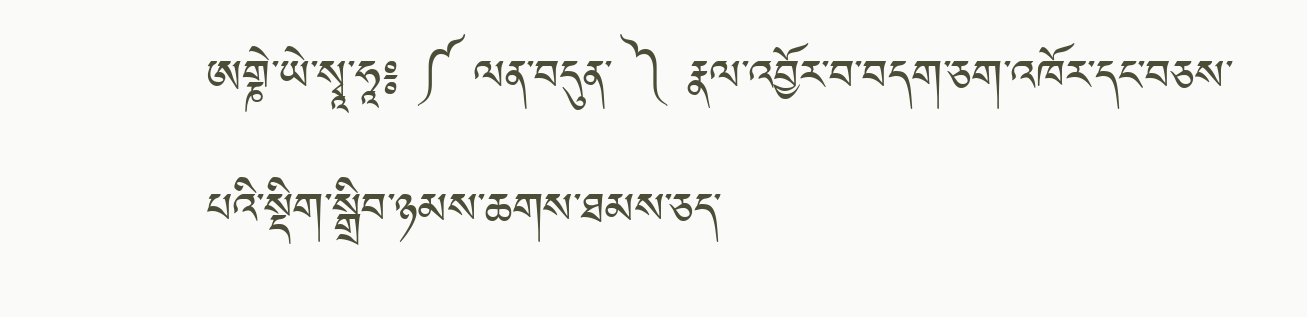ཨགྞེ་ཡེ་སྭཱ་ཧཱ༔ ༼ ལན་བདུན་ ༽ རྣལ་འབྱོར་བ་བདག་ཅག་འཁོར་དང་བཅས་པའི་སྡིག་སྒྲིབ་ཉམས་ཆགས་ཐམས་ཅད་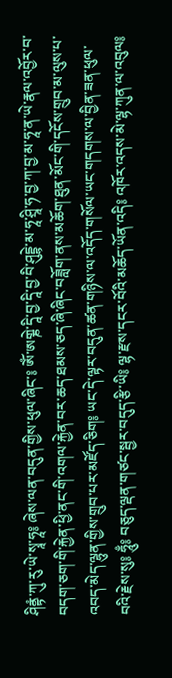ཤིནྟཾ་ཀུ་རུ་ཡེ་སྭཱ་ཧཱ༔ ཞེས་ལན་བདུན་གྱིས་ཕུལ་ཞིང་༔ ཨོཾ་ཨགྞེ་དཱི་བྱ་དཱི་བྱ་བི་ཤུདྡྷེ་མ་ཧཱ་ཤྲཱི་ཧ་བྱ་ཀ་བྱ་མ་ཧཱ་ན་ཡེ་རྣལ་འབྱོར་བ་བདག་ཅག་གི་རྐྱེན་ཕྱི་ནང་གི་འགལ་རྐྱེན་བར་ཆད་ཐམས་ཅད་ཞི་ཞིང་བཟློག་ནས་མཆོག་ཐུན་མོང་གི་དངོས་གྲུབ་མ་ལུས་པ་འབད་མེད་ལྷུན་གྱིས་གྲུབ་པར་མཛོད་ཅིག༔ ཡང་དེ་ལྟར་བདུན་ཚན་གཉིས་ལ་འདོད་གསོལ་ཡང་གདགས་ལ་བྱིན་ཟན་ཕུལ་བའི་རྗེས་སུ༔ ཧཱུྃ༔ བཅུད་ལྡན་གཙང་སྦྱར་བདུད་རྩི་ཡི༔ ལྷ་རྫས་དངར་བོའི་མཆོད་ཡོན་འདི༔ འཁོར་འདས་མེ་ལྷ་ཀུན་ལ་འབུལ༔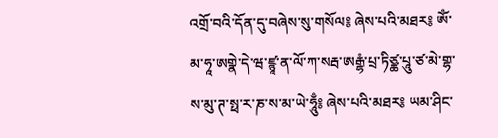འགྲོ་བའི་དོན་དུ་བཞེས་སུ་གསོལ༔ ཞེས་པའི་མཐར༔ ཨོཾ་མ་ཧཱ་ཨགྣེ་དེ་ཝ་ཛྙཱ་ན་ལོ་ཀ་སརྦ་ཨརྒྷཾ་པྲ་ཏིཙྪ་པཱུ་ཙ་མེ་གྷ་ས་མུ་ཊ་སྥ་ར་ཎ་ས་མ་ཡེ་ཧཱུྃ༔ ཞེས་པའི་མཐར༔ ཡམ་ཤིང་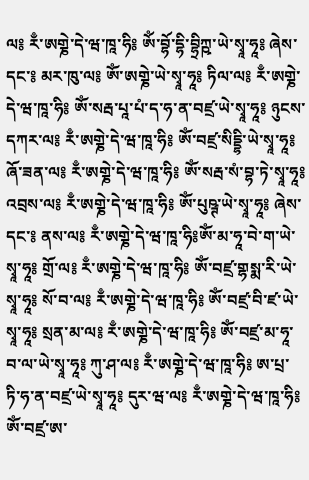ལ༔ རྃ་ཨགྞེ་དེ་ཝ་ཁཱ་ཧི༔ ཨོཾ་བྷོ་དྷི་བྷྲིཀྵ་ཡེ་སྭཱ་ཧཱ༔ ཞེས་དང་༔ མར་ཁུ་ལ༔ ཨོཾ་ཨགྞེ་ཡེ་སྭཱ་ཧཱ༔ ཏིལ་ལ༔ རྃ་ཨགྞེ་དེ་ཝ་ཁཱ་ཧི༔ ཨོཾ་སརྦ་པཱ་པཾ་ད་ཧ་ན་བཛྲ་ཡེ་སྭཱ་ཧཱ༔ ཉུངས་དཀར་ལ༔ རྃ་ཨགྞེ་དེ་ཝ་ཁཱ་ཧི༔ ཨོཾ་བཛྲ་སིདྡྷི་ཡེ་སྭཱ་ཧཱ༔ ཞོ་ཟན་ལ༔ རྃ་ཨགྞེ་དེ་ཝ་ཁཱ་ཧི༔ ཨོཾ་སརྦ་སཾ་བྷ་ཏེ་སྭཱ་ཧཱ༔ འབྲས་ལ༔ རྃ་ཨགྞེ་དེ་ཝ་ཁཱ་ཧི༔ ཨོཾ་པུཥྚ་ཡེ་སྭཱ་ཧཱ༔ ཞེས་དང་༔ ནས་ལ༔ རྃ་ཨགྞེ་དེ་ཝ་ཁཱ་ཧི༔ཨོཾ་མ་ཧཱ་བེ་ག་ཡེ་སྭཱ་ཧཱ༔ གྲོ་ལ༔ རྃ་ཨགྞེ་དེ་ཝ་ཁཱ་ཧི༔ ཨོཾ་བཛྲ་གྷསྨ་རི་ཡེ་སྭཱ་ཧཱ༔ སོ་བ་ལ༔ རྃ་ཨགྞེ་དེ་ཝ་ཁཱ་ཧི༔ ཨོཾ་བཛྲ་བི་ཛ་ཡེ་སྭཱ་ཧཱ༔ སྲན་མ་ལ༔ རྃ་ཨགྞེ་དེ་ཝ་ཁཱ་ཧི༔ ཨོཾ་བཛྲ་མ་ཧཱ་བ་ལ་ཡེ་སྭཱ་ཧཱ༔ ཀུ་ཤ་ལ༔ རྃ་ཨགྞེ་དེ་ཝ་ཁཱ་ཧི༔ ཨ་པྲ་ཏི་ཧ་ན་བཛྲ་ཡེ་སྭཱ་ཧཱ༔ དུར་ཝ་ལ༔ རྃ་ཨགྞེ་དེ་ཝ་ཁཱ་ཧི༔ ཨོཾ་བཛྲ་ཨ་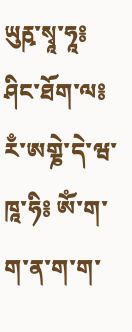ཡུརྵ་སྭཱ་ཧཱ༔ ཤིང་ཐོག་ལ༔ རྃ་ཨགྞེ་དེ་ཝ་ཁཱ་ཧི༔ ཨོཾ་ག་ག་ན་ག་ག་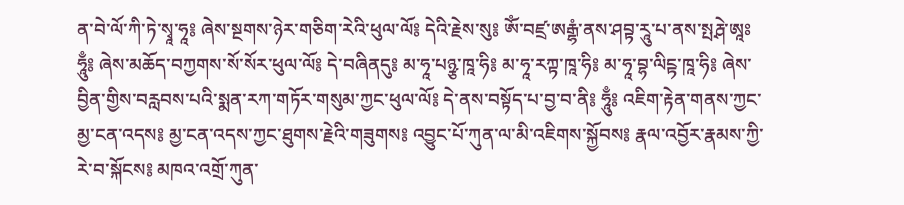ན་བེ་ལོ་ཀི་ཏེ་སྭཱ་ཧཱ༔ ཞེས་སྔགས་ཉེར་གཅིག་རེའི་ཕུལ་ལོ༔ དེའི་རྗེས་སུ༔ ཨོཾ་བཛྲ་ཨརྒྷཾ་ནས་ཤབྟ་རཱུ་པ་ནས་སྤརྴེ་ཨཱཿཧཱུྃ༔ ཞེས་མཆོད་བཀྱགས་སོ་སོར་ཕུལ་ལོ༔ དེ་བཞིནདུ༔ མ་ཧཱ་པཉྩ་ཁཱ་ཧི༔ མ་ཧཱ་རཀྟ་ཁཱ་ཧི༔ མ་ཧཱ་བྷ་ལིངྟ་ཁཱ་ཧི༔ ཞེས་བྱིན་གྱིས་བརླབས་པའི་སྨན་རཀ་གཏོར་གསུམ་ཀྱང་ཕུལ་ལོ༔ དེ་ནས་བསྟོད་པ་བྱ་བ་ནི༔ ཧཱུྃ༔ འཇིག་རྟེན་གནས་ཀྱང་མྱ་ངན་འདས༔ མྱ་ངན་འདས་ཀྱང་ཐུགས་རྗེའི་གཟུགས༔ འབྱུང་པོ་ཀུན་ལ་མི་འཇིགས་སྐྱོབས༔ རྣལ་འབྱོར་རྣམས་ཀྱི་རེ་བ་སྐོངས༔ མཁའ་འགྲོ་ཀུན་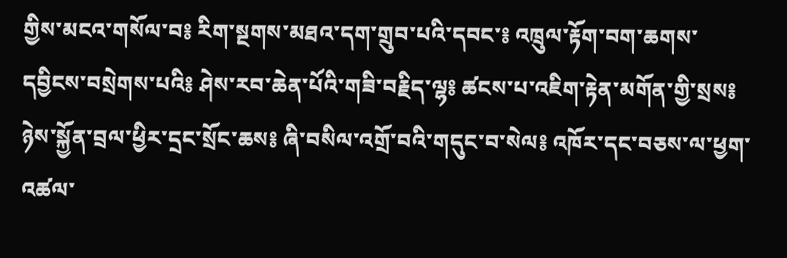གྱིས་མངའ་གསོལ་བ༔ རིག་སྔགས་མཐའ་དག་གྲུབ་པའི་དབང་༔ འཁྲུལ་རྟོག་བག་ཆགས་དབྱིངས་བསྲེགས་པའི༔ ཤེས་རབ་ཆེན་པོའི་གཟི་བརྗིད་ལྷ༔ ཚངས་པ་འཇིག་རྟེན་མགོན་གྱི་སྲས༔ ཉེས་སྐྱོན་བྲལ་ཕྱིར་དྲང་སྲོང་ཆས༔ ཞི་བསིལ་འགྲོ་བའི་གདུང་བ་སེལ༔ འཁོར་དང་བཅས་ལ་ཕྱག་འཚལ་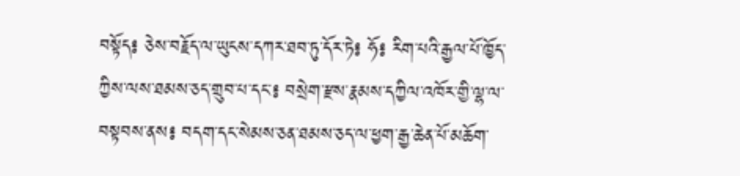བསྟོད༔ ཅེས་བརྗོད་ལ་ཡུངས་དཀར་ཐབ་ཏུ་དོར་ཏེ༔ ཧོ༔ རིག་པའི་རྒྱལ་པོ་ཁྱོད་ཀྱིས་ལས་ཐམས་ཅད་གྲུབ་པ་དང་༔ བསྲེག་རྫས་རྣམས་དཀྱིལ་འཁོར་གྱི་ལྷ་ལ་བསྟབས་ནས༔ བདག་དང་སེམས་ཅན་ཐམས་ཅད་ལ་ཕྱག་རྒྱ་ཆེན་པོ་མཆོག་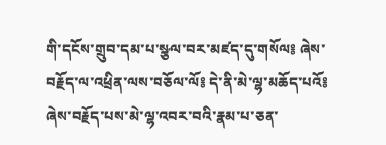གི་དངོས་གྲུབ་དམ་པ་སྩལ་བར་མཛད་དུ་གསོལ༔ ཞེས་བརྗོད་ལ་འཕྲིན་ལས་བཅོལ་ལོ༔ དེ་ནི་མེ་ལྷ་མཆོད་པའོ༔ ཞེས་བརྗོད་པས་མེ་ལྷ་འབར་བའི་རྣམ་པ་ཅན་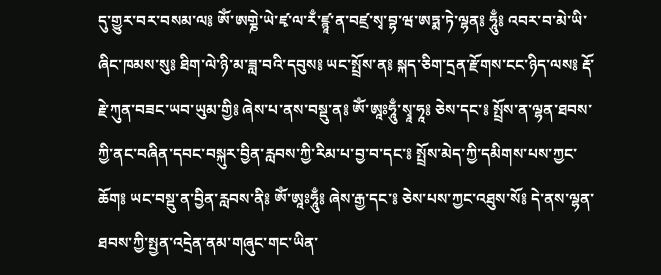དུ་གྱུར་བར་བསམ་ལ༔ ཨོཾ་ཨགྞེ་ཡེ་ཛྭ་ལ་རྃ་ཛྙཱ་ན་བཛྲ་སྭ་བྷ་ཝ་ཨཏྨ་ཏེ་ལྷན༔ ཧཱུྃ༔ འབར་བ་མེ་ཡི་ཞིང་ཁམས་སུ༔ ཐིག་ལེ་ཉི་མ་ཟླ་བའི་དབུས༔ ཡང་སྤྲོས་ན༔ སྐད་ཅིག་དྲན་རྫོགས་ངང་ཉིད་ལས༔ རྡོ་རྗེ་ཀུན་བཟང་ཡབ་ཡུམ་གྱི༔ ཞེས་པ་ནས་བསྡུ་ན༔ ཨོཾ་ཨཱཿཧཱུྃ་སྭཱ་ཧཱ༔ ཅེས་དང་༔ སྤྲོས་ན་ལྷན་ཐབས་ཀྱི་ནང་བཞིན་དབང་བསྐུར་བྱིན་རླབས་ཀྱི་རིམ་པ་བྱ་བ་དང་༔ སྤྲོས་མེད་ཀྱི་དམིགས་པས་ཀྱང་ཆོག༔ ཡང་བསྡུ་ན་བྱིན་རླབས་ནི༔ ཨོཾ་ཨཱཿཧཱུྃ༔ ཞེས་རྒྱ་དང་༔ ཅེས་པས་ཀྱང་འཐུས་སོ༔ དེ་ནས་ལྷན་ཐབས་ཀྱི་སྤྱན་འདྲེན་ནམ་གཞུང་གང་ཡིན་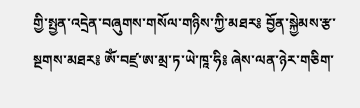གྱི་སྤྱན་འདྲེན་བཞུགས་གསོལ་གཉིས་ཀྱི་མཐར༔ བྱོན་སྐྱེམས་རྩ་སྔགས་མཐར༔ ཨོཾ་བཛྲ་ཨ་མྲ་ཏ་ཡེ་ཁཱ་ཧི༔ ཞེས་ལན་ཉེར་གཅིག་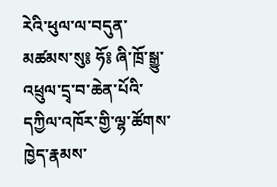རེའི་ཕུལ་ལ་བདུན་མཚམས་སུ༔ ཧོ༔ ཞི་ཁྲོ་སྒྱུ་འཕྲུལ་དྲྭ་བ་ཆེན་པོའི་དཀྱིལ་འཁོར་གྱི་ལྷ་ཚོགས་ཁྱེད་རྣམས་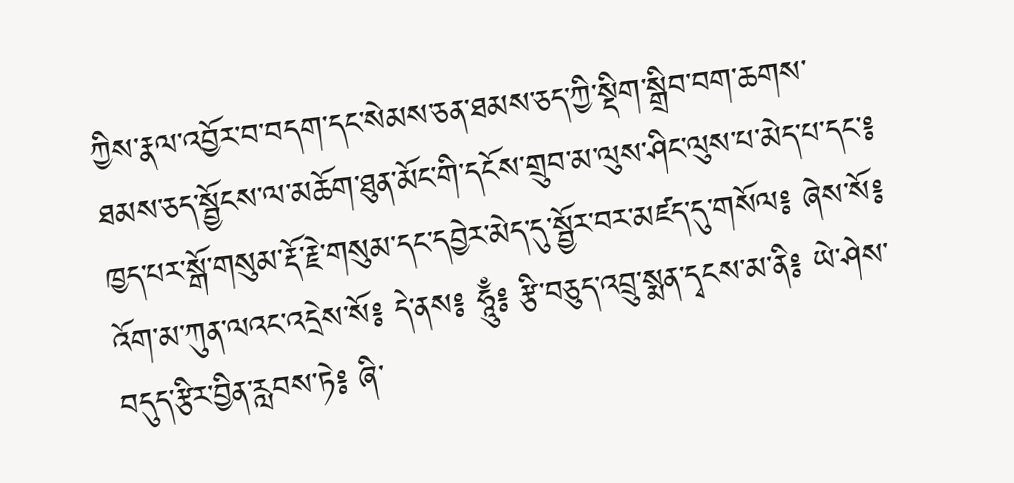ཀྱིས་རྣལ་འབྱོར་བ་བདག་དང་སེམས་ཅན་ཐམས་ཅད་ཀྱི་སྡིག་སྒྲིབ་བག་ཆགས་ཐམས་ཅད་སྦྱོངས་ལ་མཆོག་ཐུན་མོང་གི་དངོས་གྲུབ་མ་ལུས་ཤིང་ལུས་པ་མེད་པ་དང་༔ ཁྱད་པར་སྒོ་གསུམ་རྡོ་རྗེ་གསུམ་དང་དབྱེར་མེད་དུ་སྦྱོར་བར་མཛད་དུ་གསོལ༔ ཞེས་སོ༔ འོག་མ་ཀུན་ལའང་འདྲེས་སོ༔ དེ་ནས༔ ཧཱུྃ༔ རྩི་བཅུད་འབྲུ་སྨན་དྭངས་མ་ནི༔ ཡེ་ཤེས་བདུད་རྩིར་བྱིན་རླབས་ཏེ༔ ཞི་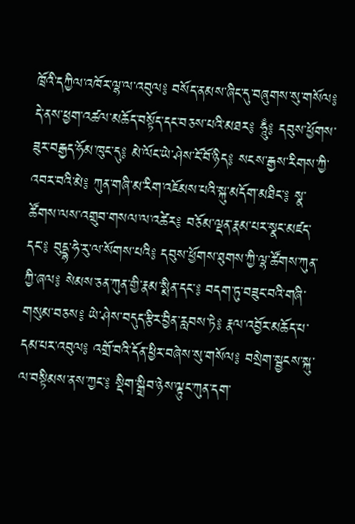ཁྲོའི་དཀྱིལ་འཁོར་ལྷ་ལ་འབུལ༔ བསོད་ནམས་ཞིང་དུ་བཞུགས་སུ་གསོལ༔ དེ་ནས་ཕྱག་འཚལ་མཆོད་བསྟོད་དང་བཅས་པའི་མཐར༔ ཧཱུྃ༔ དབུས་ཕྱོགས་ཟུར་བརྒྱད་ཧོམ་ཁུང་དུ༔ མེ་ལོང་ཡེ་ཤེས་ངོ་བོ་ཉིད༔ སངས་རྒྱས་རིགས་ཀྱི་འབར་བའི་མེ༔ ཀུན་གཞི་མ་རིག་འཇོམས་པའི་སྐུ་མདོག་མཐིང་༔ སྣ་ཚོགས་ལས་འགྲུབ་གསལ་ལ་འཚེར༔ བཅོམ་ལྡན་རྣམ་པར་སྣང་མཛད་དང་༔ བུདྡྷ་ཧེ་རུ་ལ་སོགས་པའི༔ དབུས་ཕྱོགས་ཐུགས་ཀྱི་ལྷ་ཚོགས་ཀུན་ཀྱི་ཞལ༔ སེམས་ཅན་ཀུན་གྱི་རྣམ་སྨིན་དང་༔ བདག་ཏུ་བཟུང་བའི་གཞི་གསུམ་བཅས༔ ཡེ་ཤེས་བདུད་རྩིར་བྱིན་རླབས་ཏེ༔ རྣལ་འབྱོར་མཆོད་པ་དམ་པར་འབུལ༔ འགྲོ་བའི་དོན་ཕྱིར་བཞེས་སུ་གསོལ༔ བསྲེག་སྦྱངས་སྐུ་ལ་བསྟིམས་ནས་ཀྱང་༔ སྡིག་སྒྲིབ་ཉེས་ལྟུང་ཀུན་དག་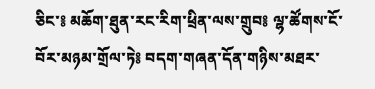ཅིང་༔ མཆོག་ཐུན་རང་རིག་ཕྲིན་ལས་གྲུབ༔ ལྷ་ཚོགས་ངོ་བོར་མཉམ་གྲོལ་ཏེ༔ བདག་གཞན་དོན་གཉིས་མཐར་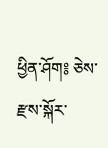ཕྱིན་ཤོག༔ ཅེས་རྫས་སྐོར་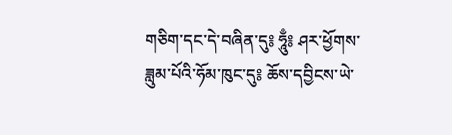གཅིག་དང་དེ་བཞིན་དུ༔ ཧཱུྃ༔ ཤར་ཕྱོགས་ཟླུམ་པོའི་ཧོམ་ཁུང་དུ༔ ཆོས་དབྱིངས་ཡེ་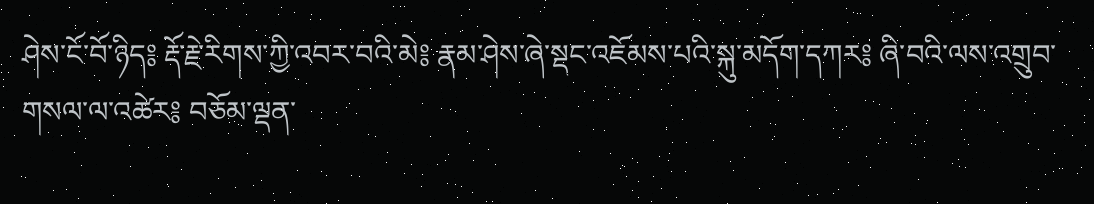ཤེས་ངོ་བོ་ཉིད༔ རྡོ་རྗེ་རིགས་ཀྱི་འབར་བའི་མེ༔ རྣམ་ཤེས་ཞེ་སྡང་འཇོམས་པའི་སྐུ་མདོག་དཀར༔ ཞི་བའི་ལས་འགྲུབ་གསལ་ལ་འཚེར༔ བཅོམ་ལྡན་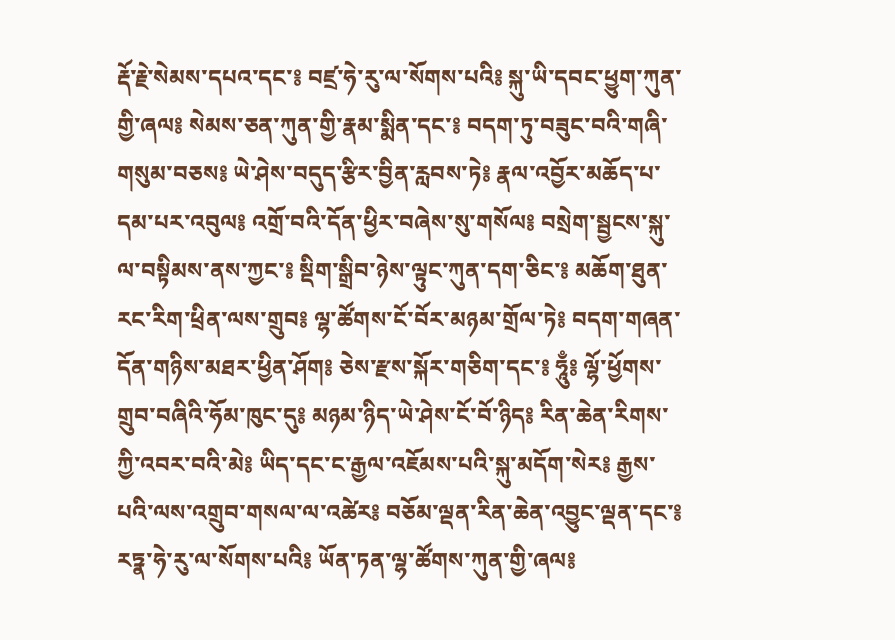རྡོ་རྗེ་སེམས་དཔའ་དང་༔ བཛྲ་ཧེ་རུ་ལ་སོགས་པའི༔ སྐུ་ཡི་དབང་ཕྱུག་ཀུན་གྱི་ཞལ༔ སེམས་ཅན་ཀུན་གྱི་རྣམ་སྨིན་དང་༔ བདག་ཏུ་བཟུང་བའི་གཞི་གསུམ་བཅས༔ ཡེ་ཤེས་བདུད་རྩིར་བྱིན་རླབས་ཏེ༔ རྣལ་འབྱོར་མཆོད་པ་དམ་པར་འབུལ༔ འགྲོ་བའི་དོན་ཕྱིར་བཞེས་སུ་གསོལ༔ བསྲེག་སྦྱངས་སྐུ་ལ་བསྟིམས་ནས་ཀྱང་༔ སྡིག་སྒྲིབ་ཉེས་ལྟུང་ཀུན་དག་ཅིང་༔ མཆོག་ཐུན་རང་རིག་ཕྲིན་ལས་གྲུབ༔ ལྷ་ཚོགས་ངོ་བོར་མཉམ་གྲོལ་ཏེ༔ བདག་གཞན་དོན་གཉིས་མཐར་ཕྱིན་ཤོག༔ ཅེས་རྫས་སྐོར་གཅིག་དང་༔ ཧཱུྃ༔ ལྷོ་ཕྱོགས་གྲུབ་བཞིའི་ཧོམ་ཁུང་དུ༔ མཉམ་ཉིད་ཡེ་ཤེས་ངོ་བོ་ཉིད༔ རིན་ཆེན་རིགས་ཀྱི་འབར་བའི་མེ༔ ཡིད་དང་ང་རྒྱལ་འཇོམས་པའི་སྐུ་མདོག་སེར༔ རྒྱས་པའི་ལས་འགྲུབ་གསལ་ལ་འཚེར༔ བཅོམ་ལྡན་རིན་ཆེན་འབྱུང་ལྡན་དང་༔ རཏྣ་ཧེ་རུ་ལ་སོགས་པའི༔ ཡོན་ཏན་ལྷ་ཚོགས་ཀུན་གྱི་ཞལ༔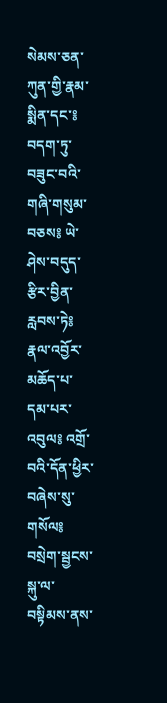སེམས་ཅན་ཀུན་གྱི་རྣམ་སྨིན་དང་༔ བདག་ཏུ་བཟུང་བའི་གཞི་གསུམ་བཅས༔ ཡེ་ཤེས་བདུད་རྩིར་བྱིན་རླབས་ཏེ༔ རྣལ་འབྱོར་མཆོད་པ་དམ་པར་འབུལ༔ འགྲོ་བའི་དོན་ཕྱིར་བཞེས་སུ་གསོལ༔ བསྲེག་སྦྱངས་སྐུ་ལ་བསྟིམས་ནས་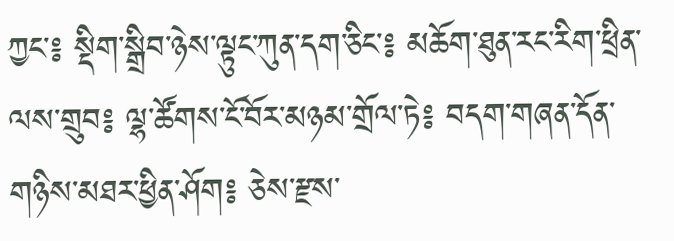ཀྱང་༔ སྡིག་སྒྲིབ་ཉེས་ལྟུང་ཀུན་དག་ཅིང་༔ མཆོག་ཐུན་རང་རིག་ཕྲིན་ལས་གྲུབ༔ ལྷ་ཚོགས་ངོ་བོར་མཉམ་གྲོལ་ཏེ༔ བདག་གཞན་དོན་གཉིས་མཐར་ཕྱིན་ཤོག༔ ཅེས་རྫས་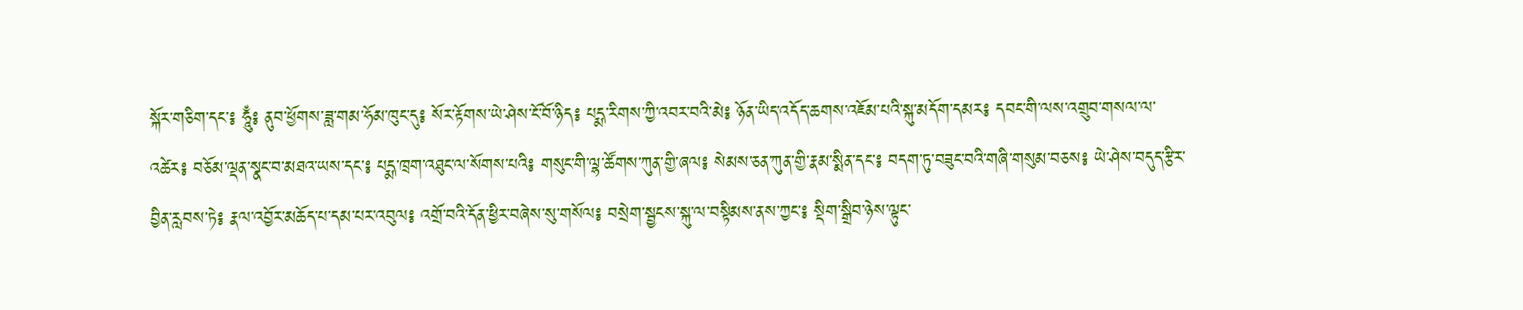སྐོར་གཅིག་དང་༔ ཧཱུྃ༔ ནུབ་ཕྱོགས་ཟླ་གམ་ཧོམ་ཁུང་དུ༔ སོར་རྟོགས་ཡེ་ཤེས་ངོ་བོ་ཉིད༔ པདྨ་རིགས་ཀྱི་འབར་བའི་མེ༔ ཉོན་ཡིད་འདོད་ཆགས་འཇོམ་པའི་སྐུ་མདོག་དམར༔ དབང་གི་ལས་འགྲུབ་གསལ་ལ་འཚེར༔ བཅོམ་ལྡན་སྣང་བ་མཐའ་ཡས་དང་༔ པདྨ་ཁྲག་འཐུང་ལ་སོགས་པའི༔ གསུང་གི་ལྷ་ཚོགས་ཀུན་གྱི་ཞལ༔ སེམས་ཅན་ཀུན་གྱི་རྣམ་སྨིན་དང་༔ བདག་ཏུ་བཟུང་བའི་གཞི་གསུམ་བཅས༔ ཡེ་ཤེས་བདུད་རྩིར་བྱིན་རླབས་ཏེ༔ རྣལ་འབྱོར་མཆོད་པ་དམ་པར་འབུལ༔ འགྲོ་བའི་དོན་ཕྱིར་བཞེས་སུ་གསོལ༔ བསྲེག་སྦྱངས་སྐུ་ལ་བསྟིམས་ནས་ཀྱང་༔ སྡིག་སྒྲིབ་ཉེས་ལྟུང་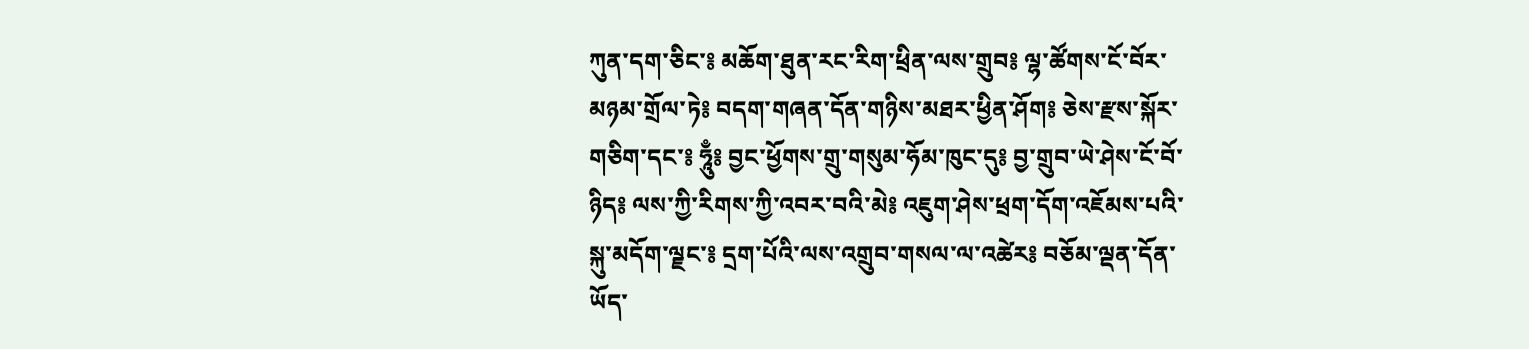ཀུན་དག་ཅིང་༔ མཆོག་ཐུན་རང་རིག་ཕྲིན་ལས་གྲུབ༔ ལྷ་ཚོགས་ངོ་བོར་མཉམ་གྲོལ་ཏེ༔ བདག་གཞན་དོན་གཉིས་མཐར་ཕྱིན་ཤོག༔ ཅེས་རྫས་སྐོར་གཅིག་དང་༔ ཧཱུྃ༔ བྱང་ཕྱོགས་གྲུ་གསུམ་ཧོམ་ཁུང་དུ༔ བྱ་གྲུབ་ཡེ་ཤེས་ངོ་བོ་ཉིད༔ ལས་ཀྱི་རིགས་ཀྱི་འབར་བའི་མེ༔ འཇུག་ཤེས་ཕྲག་དོག་འཇོམས་པའི་སྐུ་མདོག་ལྗང་༔ དྲག་པོའི་ལས་འགྲུབ་གསལ་ལ་འཚེར༔ བཅོམ་ལྡན་དོན་ཡོད་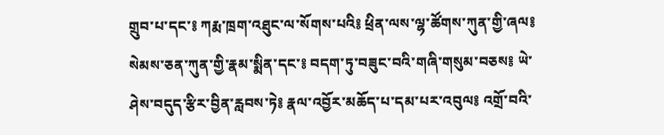གྲུབ་པ་དང་༔ ཀརྨ་ཁྲག་འཐུང་ལ་སོགས་པའི༔ ཕྲིན་ལས་ལྷ་ཚོགས་ཀུན་གྱི་ཞལ༔ སེམས་ཅན་ཀུན་གྱི་རྣམ་སྨིན་དང་༔ བདག་ཏུ་བཟུང་བའི་གཞི་གསུམ་བཅས༔ ཡེ་ཤེས་བདུད་རྩིར་བྱིན་རླབས་ཏེ༔ རྣལ་འབྱོར་མཆོད་པ་དམ་པར་འབུལ༔ འགྲོ་བའི་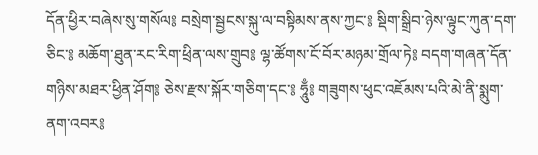དོན་ཕྱིར་བཞེས་སུ་གསོལ༔ བསྲེག་སྦྱངས་སྐུ་ལ་བསྟིམས་ནས་ཀྱང་༔ སྡིག་སྒྲིབ་ཉེས་ལྟུང་ཀུན་དག་ཅིང་༔ མཆོག་ཐུན་རང་རིག་ཕྲིན་ལས་གྲུབ༔ ལྷ་ཚོགས་ངོ་བོར་མཉམ་གྲོལ་ཏེ༔ བདག་གཞན་དོན་གཉིས་མཐར་ཕྱིན་ཤོག༔ ཅེས་རྫས་སྐོར་གཅིག་དང་༔ ཧཱུྃ༔ གཟུགས་ཕུང་འཇོམས་པའི་མེ་ནི་སྨུག་ནག་འབར༔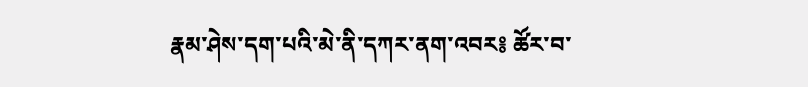རྣམ་ཤེས་དག་པའི་མེ་ནི་དཀར་ནག་འབར༔ ཚོར་བ་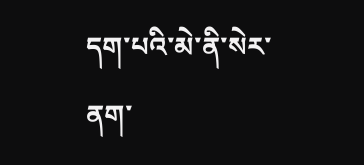དག་པའི་མེ་ནི་སེར་ནག་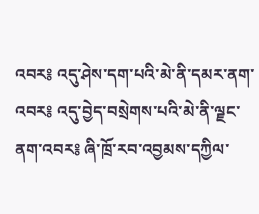འབར༔ འདུ་ཤེས་དག་པའི་མེ་ནི་དམར་ནག་འབར༔ འདུ་བྱེད་བསྲེགས་པའི་མེ་ནི་ལྗང་ནག་འབར༔ ཞི་ཁྲོ་རབ་འབྱམས་དཀྱིལ་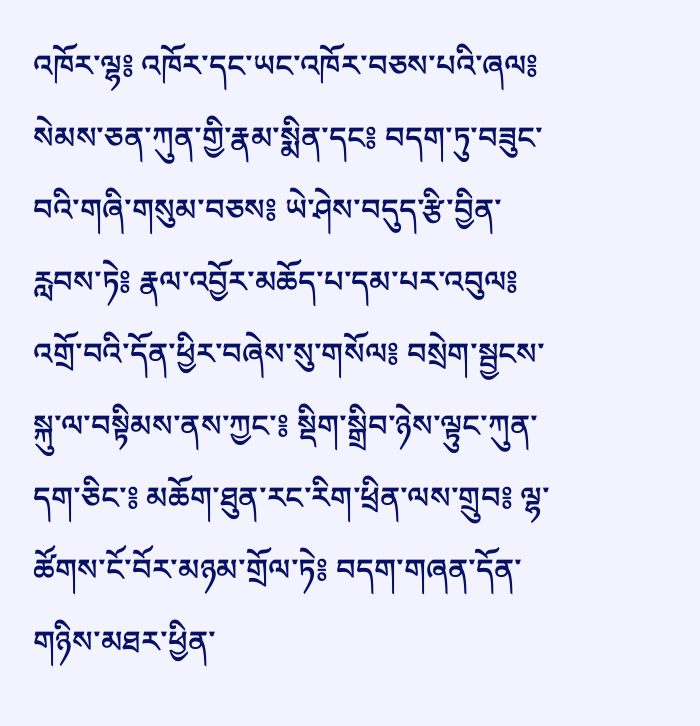འཁོར་ལྷ༔ འཁོར་དང་ཡང་འཁོར་བཅས་པའི་ཞལ༔ སེམས་ཅན་ཀུན་གྱི་རྣམ་སྨིན་དང༔ བདག་ཏུ་བཟུང་བའི་གཞི་གསུམ་བཅས༔ ཡེ་ཤེས་བདུད་རྩི་བྱིན་རླབས་ཏེ༔ རྣལ་འབྱོར་མཆོད་པ་དམ་པར་འབུལ༔ འགྲོ་བའི་དོན་ཕྱིར་བཞེས་སུ་གསོལ༔ བསྲེག་སྦྱངས་སྐུ་ལ་བསྟིམས་ནས་ཀྱང་༔ སྡིག་སྒྲིབ་ཉེས་ལྟུང་ཀུན་དག་ཅིང་༔ མཆོག་ཐུན་རང་རིག་ཕྲིན་ལས་གྲུབ༔ ལྷ་ཚོགས་ངོ་བོར་མཉམ་གྲོལ་ཏེ༔ བདག་གཞན་དོན་གཉིས་མཐར་ཕྱིན་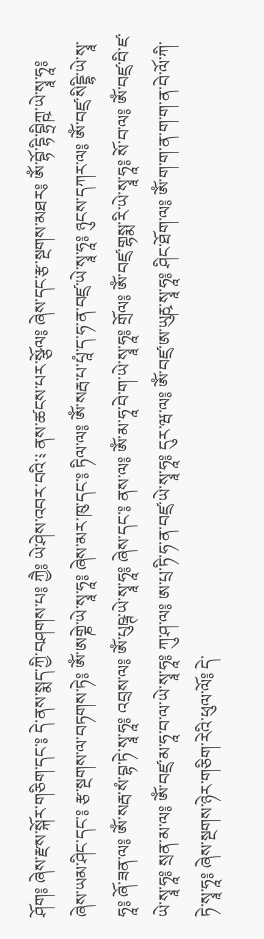ཤོག༔ ཞེས་རྫས་སྐོར་གཅིག་དང་༔ དེ་ནས་སྨད་ཀྱི་བཤགས་པ༔ ཀྱཻ༔ ཡེ་ཤེས་འབར་བའི་༴ ནས་ཚངས་པར་སྩོལ༔ ཞེས་དང་རྩ་སྔགས་མཐར༔ ཨོཾ་བྷོ་དྷི་བྷྲིཀྵ་ཡེ་སྭཱ་ཧཱ༔ ཞེས་ཡམ་ཤིང་དང་༔ རྩ་སྔགས་ལ་བཏགས་ཏེ༔ ཨོཾ་ཨགྞེ་ཡེ་སྭཱ་ཧཱ༔ ཞེས་མར་ཁུ་དང་༔ ཏིལ་ལ༔ ཨོཾ་སརྦ་པ་པཱཾ་ད་ཧ་ན་བཛྲ་ཡེ་སྭཱ་ཧཱ༔ ཉུངས་དཀར་ལ༔ ཨོཾ་བཛྲ་སིདྡྷི་ཡེ་སྭཱ་ཧཱ༔ ཞོ་ཟན་ལ༔ ཨོཾ་སརྦ་སཾ་བྷ་ཏེ་སྭཱ་ཧཱ༔ འབྲས་ལ༔ ཨོཾ་པུཥྚ་ཡེ་སྭཱ་ཧཱ༔ ཞེས་དང་༔ ནས་ལ༔ ཨོཾ་མ་ཧཱ་བེ་ག་ཡེ་སྭཱ་ཧཱ༔ གྲོལ༔ ཨོཾ་བཛྲ་གྷསྨ་རི་ཡེ་སྭཱ་ཧཱ༔ སོ་བ་ལ༔ ཨོཾ་བཛྲ་བི་ཛ་ཡེ་སྭཱ་ཧཱ༔ སྲན་མ་ལ༔ ཨོཾ་བཛྲ་མ་ཧཱ་བ་ལ་ཡེ་སྭཱ་ཧཱ༔ ཀུ་ཤ་ལ༔ ཨ་པྲ་ཏི་ཧ་ན་བཛྲ་ཡེ་སྭཱ་ཧཱ༔ དུར་ཝ་ལ༔ ཨོཾ་བཛྲ་ཨ་ཡུརྵ་སྭཱ་ཧཱ༔ ཤིང་ཐོག་ལ༔ ཨོཾ་ག་ག་ན་ག་ག་ན་བེ་ལོ་ཀི་ཏེ་སྭཱ་ཧཱ༔ ཞེས་སྔགས་ཉེར་གཅིག་རེའི་ཕུལ་ལོ༔ དེ་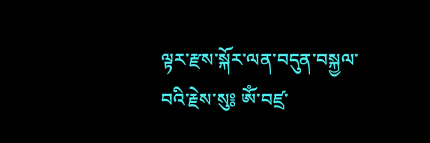ལྟར་རྫས་སྐོར་ལན་བདུན་བསྐྱལ་བའི་རྗེས་སུ༔ ཨོཾ་བཛྲ་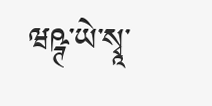ཝཥྚ་ཡེ་སྭཱ་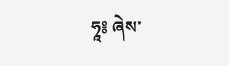ཧཱ༔ ཞེས་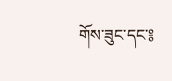གོས་ཟུང་དང་༔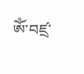ཨོཾ་བཛྲ་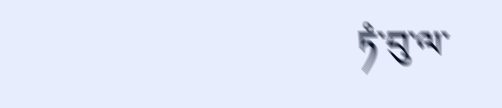ཏཾ་བུ་ལ་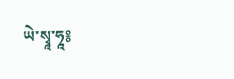ཡེ་སྭཱ་ཧཱ༔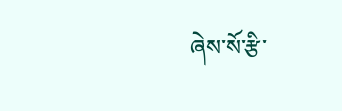ཞེས་སོ་རྩི་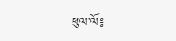ཕུལ་ལོ༔